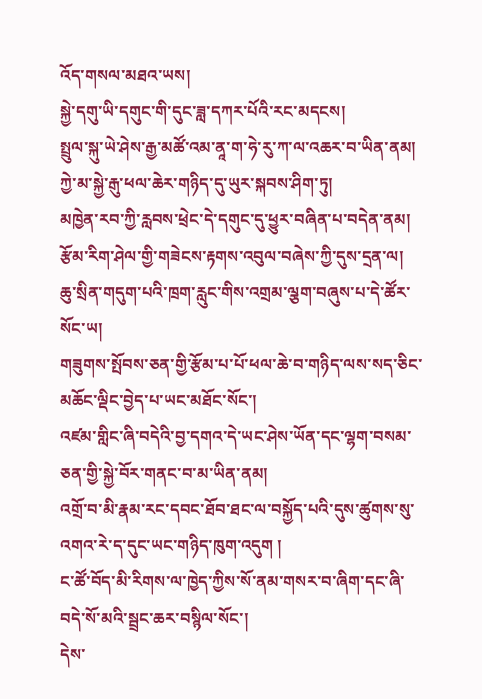འོད་གསལ་མཐའ་ཡས།
སྐྱེ་དགུ་ཡི་དགུང་གི་དུང་ཟླ་དཀར་པོའི་རང་མདངས།
སྤྲུལ་སྐུ་ཡེ་ཤེས་རྒྱ་མཚོ་འམ་ནཱ་ག་ཧེ་རུ་ཀ་ལ་འཆར་བ་ཡིན་ནམ།
ཀྱེ་མ་སྐྱེ་རྒུ་ཕལ་ཆེར་གཉིད་དུ་ཡུར་སྐབས་ཤིག་ཏུ།
མཁྱེན་རབ་ཀྱི་རླབས་ཕྲེང་དེ་དགུང་དུ་ཕྱུར་བཞིན་པ་བདེན་ནམ།
རྩོམ་རིག་ཤེལ་གྱི་གཟེངས་རྟགས་འབུལ་བཞེས་ཀྱི་དུས་དྲན་ལ།
ཆུ་སྲིན་གདུག་པའི་ཁྲག་རླུང་གིས་འགྲམ་ལྕག་བཞུས་པ་དེ་ཚོར་སོང་ཡ།
གཟུགས་སྤོབས་ཅན་གྱི་རྩོམ་པ་པོ་ཕལ་ཆེ་བ་གཉིད་ལས་སད་ཅིང་མཆོང་ལྡིང་བྱེད་པ་ཡང་མཐོང་སོང་།
འཛམ་གླིང་ཞི་བདེའི་བྱ་དགའ་དེ་ཡང་ཤེས་ཡོན་དང་ལྷག་བསམ་ཅན་གྱི་སྐྱེ་བོར་གནང་བ་མ་ཡིན་ནམ།
འགྲོ་བ་མི་རྣམ་རང་དབང་ཐོབ་ཐང་ལ་བསྐྱོད་པའི་དུས་ཚུགས་སུ་འགའ་རེ་ད་དུང་ཡང་གཉིད་ཁུག་འདུག །
ང་ཚོ་བོད་མི་རིགས་ལ་ཁྱེད་ཀྱིས་སོ་ནམ་གསར་བ་ཞིག་དང་ཞི་བདེ་སོ་མའི་སྦྲང་ཆར་བསྙིལ་སོང་།
དེས་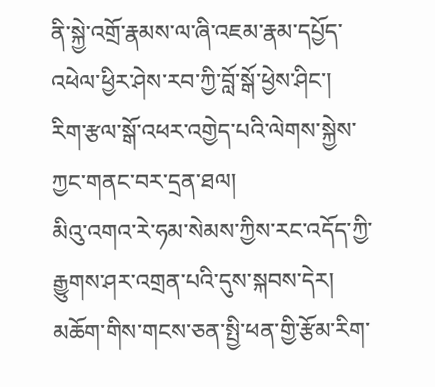ནི་སྐྱེ་འགྲོ་རྣམས་ལ་ཞི་འཇམ་རྣམ་དཔྱོད་འཕེལ་ཕྱིར་ཤེས་རབ་ཀྱི་བློ་སྒོ་ཕྱེས་ཤིང་།
རིག་རྩལ་སྒོ་འཕར་འགྱེད་པའི་ལེགས་སྐྱེས་ཀྱང་གནང་བར་དྲན་ཐལ།
མིའུ་འགའ་རེ་ཧམ་སེམས་ཀྱིས་རང་འདོད་ཀྱི་རྒྱུགས་ཤར་འགྲན་པའི་དུས་སྐབས་དེར།
མཆོག་གིས་གངས་ཅན་སྤྱི་ཕན་གྱི་རྩོམ་རིག་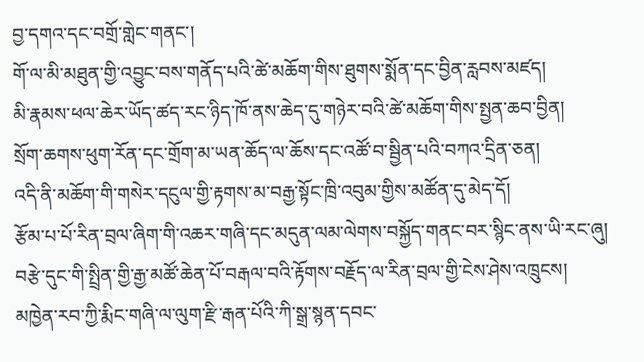བྱ་དགའ་དང་བགྲོ་གླེང་གནང་།
གོ་ལ་མི་མཐུན་གྱི་འབྱུང་བས་གནོད་པའི་ཚེ་མཆོག་གིས་ཐུགས་སྨོན་དང་བྱིན་རླབས་མཛད།
མི་རྣམས་ཕལ་ཆེར་ཡོད་ཚད་རང་ཉིད་ཁོ་ནས་ཆེད་དུ་གཉེར་བའི་ཚེ་མཆོག་གིས་སྤྱན་ཆབ་བྱིན།
སྲོག་ཆགས་ཕུག་རོན་དང་གྲོག་མ་ཡན་ཆོད་ལ་ཆོས་དང་འཚོ་བ་སྦྱིན་པའི་བཀའ་དྲིན་ཅན།
འདི་ནི་མཆོག་གི་གསེར་དངུལ་གྱི་རྟགས་མ་བརྒྱ་སྟོང་ཁྲི་འབུམ་གྱིས་མཚོན་དུ་མེད་དོ།
རྩོམ་པ་པོ་རིན་བྲལ་ཞིག་གི་འཆར་གཞི་དང་མདུན་ལམ་ལེགས་བསྐྱོད་གནང་བར་སྙིང་ནས་ཡི་རང་ཞུ།
བརྩེ་དུང་གི་སྤྲིན་གྱི་རྒྱ་མཚོ་ཆེན་པོ་བརྒལ་བའི་རྟོགས་བརྗོད་ལ་རིན་བྲལ་གྱི་ངེས་ཤེས་འཁྲུངས།
མཁྱེན་རབ་ཀྱི་རྨིང་གཞི་ལ་ལུག་རྫི་རྒན་པོའི་ཀི་སྒྲ་སྙན་དབང་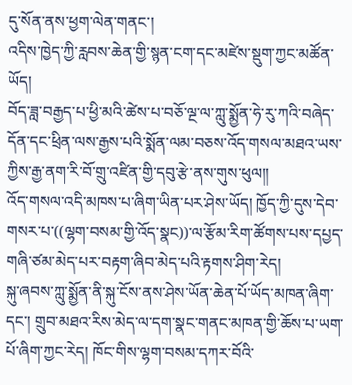དུ་སོན་ནས་ཕྱག་ལེན་གནང་།
འདིས་ཁྱེད་ཀྱི་རླབས་ཆེན་གྱི་སྙན་ངག་དང་མཛེས་སྡུག་ཀྱང་མཚོན་ཡོད།
བོད་ཟླ་བརྒྱད་པ་ཕྱི་མའི་ཚེས་པ་བཅོ་ལྔ་ལ་ཀླུ་སྨྱོན་ཧེ་རུ་ཀའི་བཞེད་དོན་དང་ཕྲིན་ལས་རྒྱས་པའི་སྨོན་ལམ་བཅས་འོད་གསལ་མཐའ་ཡས་ཀྱིས་རྒྱ་ནག་རི་བོ་གྲུ་འཛིན་གྱི་དབུ་རྩེ་ནས་གུས་ཕུལ།།
འོད་གསལ་འདི་མཁས་པ་ཞིག་ཡིན་པར་ཤེས་ཡོད། ཁྱོད་ཀྱི་དུས་དེབ་གསར་པ་((ལྷག་བསམ་གྱི་འོད་སྣང))་ལ་རྩོམ་རིག་ཚོགས་པས་དཔྱད་གཞི་ཙམ་མེད་པར་བརྟག་ཞིབ་མེད་པའི་རྟགས་ཤིག་རེད།
སྐུ་ཞབས་ཀླུ་སྨྱོན་ནི་སྐུ་ངོས་ནས་ཤེས་ཡོན་ཆེན་པོ་ཡོད་མཁན་ཞིག་དང་། གྲུབ་མཐའ་རིས་མེད་ལ་དག་སྣང་གནང་མཁན་གྱི་ཆོས་པ་ཡག་པོ་ཞིག་ཀྱང་རེད། ཁོང་གིས་ལྷག་བསམ་དཀར་བོའི་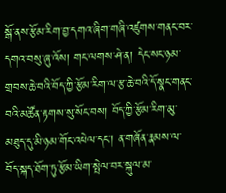སྒོ་ནས་རྩོམ་རིག་བྱ་དགའ་ཞིག་གཞི་འཛུགས་གནང་བར་དགའ་བསུ་ཞུ་འོས། གང་ལགས་ཤེ་ན། དེང་སང་ཉམ་གྲབས་ཆེ་བའི་བོད་ཀྱི་རྩོམ་རིག་ལ་རྩ་ཆེ་བའི་དོ་སྣང་གནང་བའི་མཚོན་རྟགས་སུ་སོང་བས། བོད་ཀྱི་རྩོམ་རིག་མུ་མཐུད་དུ་མི་ཉམ་གོང་འཕེལ་དང་། ན་གཞོན་རྣམས་ལ་བོད་སྐད་ཐོག་ཏུ་རྩོམ་ཡིག་སྤེལ་བར་སྐུལ་མ་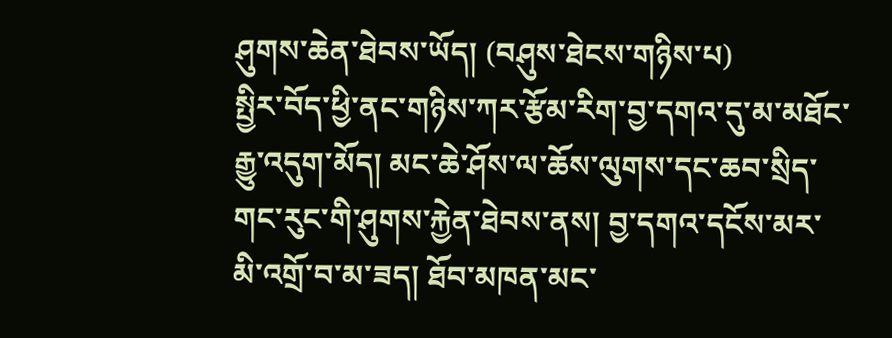ཤུགས་ཆེན་ཐེབས་ཡོད། (བཤུས་ཐེངས་གཉིས་པ)
སྤྱིར་བོད་ཕྱི་ནང་གཉིས་ཀར་རྩོམ་རིག་བྱ་དགའ་དུ་མ་མཐོང་རྒྱུ་འདུག་མོད། མང་ཆེ་ཤོས་ལ་ཆོས་ལུགས་དང་ཆབ་སྲིད་གང་རུང་གི་ཤུགས་རྐྱེན་ཐེབས་ནས། བྱ་དགའ་དངོས་མར་མི་འགྲོ་བ་མ་ཟད། ཐོབ་མཁན་མང་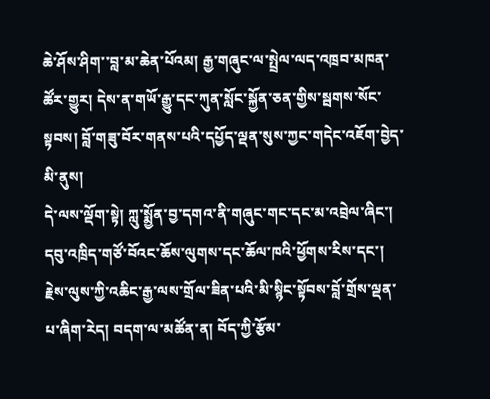ཆེ་ཤོས་ཤིག་་བླ་མ་ཆེན་པོའམ། རྒྱ་གཞུང་ལ་སྤྲེལ་ལད་འཁྲབ་མཁན་ཚོར་གྱུར། དེས་ན་གཡོ་རྒྱུ་དང་ཀུན་སློང་སྐྱོན་ཅན་གྱིས་སྦགས་སོང་སྟབས། བློ་གཟུ་བོར་གནས་པའི་དཔྱོད་ལྡན་སུས་ཀྱང་གདེང་འཇོག་བྱེད་མི་ནུས།
དེ་ལས་ལྡོག་སྟེ། ཀླུ་སྨྱོན་བྱ་དགའ་ནི་གཞུང་གང་དང་མ་འབྲེལ་ཞིང་། དབུ་འཁྲིད་གཙོ་བོའང་ཆོས་ལུགས་དང་ཆོལ་ཁའི་ཕྱོགས་རིས་དང་། རྗེས་ལུས་ཀྱི་འཆིང་རྒྱ་ལས་གྲོལ་ཟིན་པའི་མི་སྙིང་སྟོབས་བློ་གྲོས་ལྡན་པ་ཞིག་རེད། བདག་ལ་མཚོན་ན། བོད་ཀྱི་རྩོམ་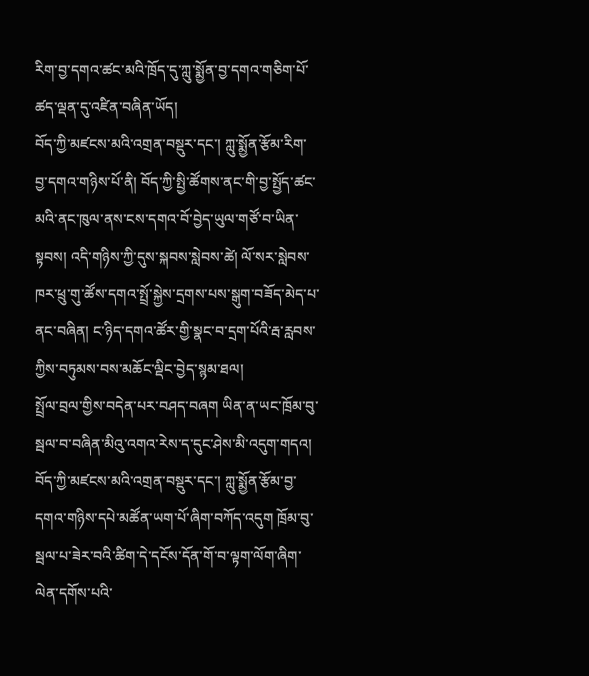རིག་བྱ་དགའ་ཚང་མའི་ཁྲོད་དུ་ཀླུ་སྨྱོན་བྱ་དགའ་གཅིག་པོ་ཚད་ལྡན་དུ་འཛིན་བཞིན་ཡོད།
བོད་ཀྱི་མཛངས་མའི་འགྲན་བསྡུར་དང་། ཀླུ་སྨྱོན་རྩོམ་རིག་བྱ་དགའ་གཉིས་པོ་ནི། བོད་ཀྱི་སྤྱི་ཚོགས་ནང་གི་བྱ་སྤྱོད་ཚང་མའི་ནང་ཁུལ་ནས་ངས་དགའ་བོ་བྱེད་ཡུལ་གཙོ་བ་ཡིན་སྟབས། འདི་གཉིས་ཀྱི་དུས་སྐབས་སླེབས་ཚེ། ལོ་སར་སླེབས་ཁར་ཕྲུ་གུ་ཚོས་དགའ་སྤྲོ་སྐྱེས་དྲགས་པས་སྒུག་བཟོད་མེད་པ་ནང་བཞིན། ང་ཉིད་དགའ་ཚོར་གྱི་སྣང་བ་དྲག་པོའི་རྦ་རླབས་ཀྱིས་བཏུམས་བས་མཆོང་ལྡིང་བྱེད་སྙམ་ཐལ།
སྤྲོལ་བྲལ་གྱིས་བདེན་པར་བཤད་བཞག ཡིན་ན་ཡང་ཁྲོམ་བུ་སྦལ་བ་བཞིན་མིའུ་འགའ་རེས་ད་དུང་ཤེས་མི་འདུག་གདའ།
བོད་ཀྱི་མཛངས་མའི་འགྲན་བསྡུར་དང་། ཀླུ་སྨྱོན་རྩོམ་བྱ་དགའ་གཉིས་དཔེ་མཚོན་ཡག་པོ་ཞིག་བཀོད་འདུག ཁྲོམ་བུ་སྦལ་པ་ཟེར་བའི་ཚིག་དེ་དངོས་དོན་གོ་བ་ལྟག་ལོག་ཞིག་ལེན་དགོས་པའི་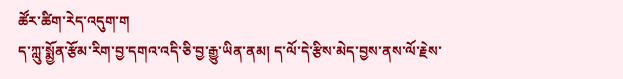ཚོར་ཚིག་རེད་འདུག་ག
ད་ཀླུ་སྨྱོན་རྩོམ་རིག་བྱ་དགའ་འདི་ཅི་བྱ་རྒྱུ་ཡིན་ནམ། ད་ལོ་དེ་རྩིས་མེད་བྱས་ནས་ལོ་རྗེས་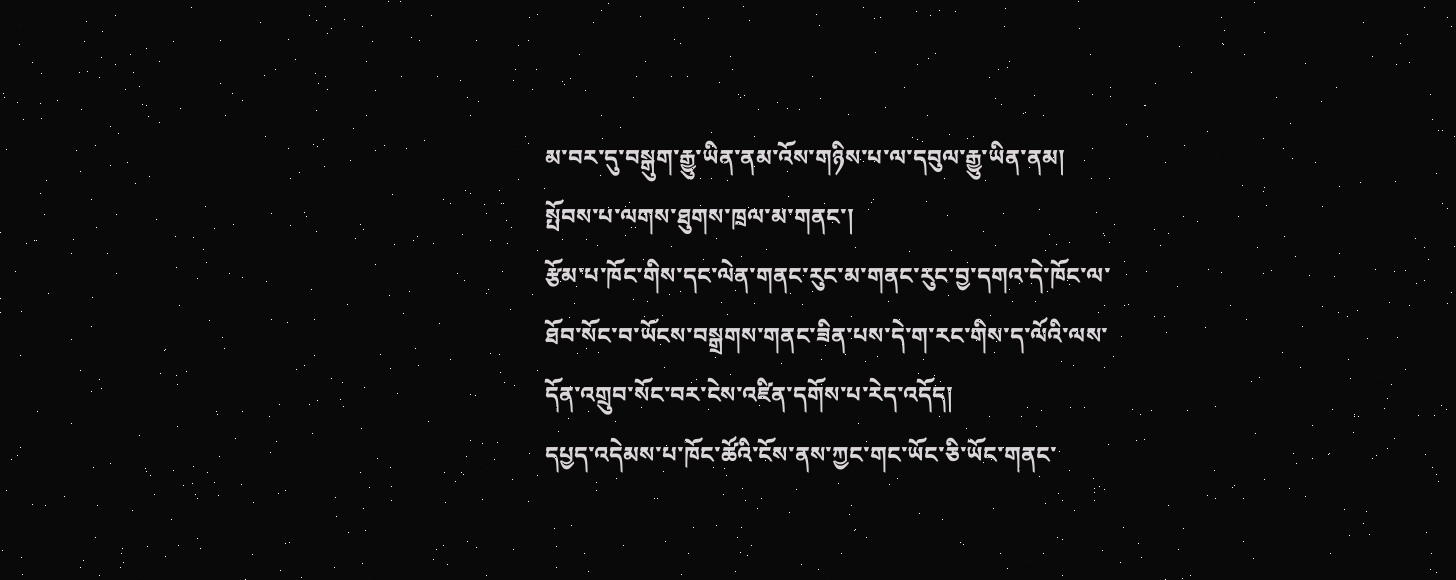མ་བར་དུ་བསྒུག་རྒྱུ་ཡིན་ནམ་འོས་གཉིས་པ་ལ་དབུལ་རྒྱུ་ཡིན་ནམ།
སྤོབས་པ་ལགས་ཐུགས་ཁྲལ་མ་གནང་།
རྩོམ་པ་ཁོང་གིས་དང་ལེན་གནང་རུང་མ་གནང་རུང་བྱ་དགའ་དེ་ཁོང་ལ་ཐོབ་སོང་བ་ཡོངས་བསྒྲགས་གནང་ཟིན་པས་དེ་ག་རང་གིས་ད་ལོའི་ལས་དོན་འགྲུབ་སོང་བར་ངེས་འཛིན་དགོས་པ་རེད་འདོད།
དཔྱད་འདེམས་པ་ཁོང་ཚོའི་ངོས་ནས་ཀྱང་གང་ཡོང་ཅི་ཡོང་གནང་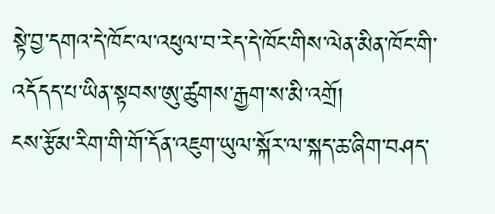སྟེ་བྱ་དགའ་དེ་ཁོང་ལ་འཕུལ་བ་རེད་དེ་ཁོང་གིས་ལེན་མིན་ཁོང་གི་འདོདད་པ་ཡིན་སྟབས་ཨུ་ཚུགས་རྒྱག་ས་མི་འགྲོ།
ངས་རྩོམ་རིག་གི་གོ་དོན་འཇུག་ཡུལ་སྐོར་ལ་སྐད་ཆ་ཞིག་བཤད་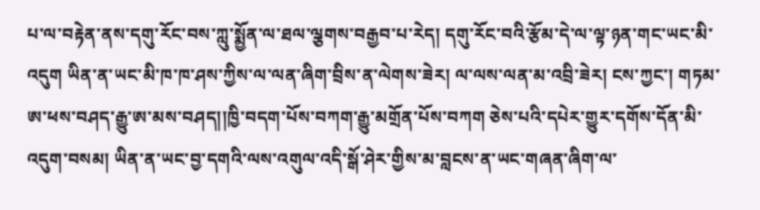པ་ལ་བརྟེན་ནས་དགུ་རོང་བས་ཀླུ་སྨྱོན་ལ་ཐལ་ལྕགས་བརྒྱབ་པ་རེད། དགུ་རོང་བའི་རྩོམ་དེ་ལ་ལྟ་ཉན་གང་ཡང་མི་འདུག ཡིན་ན་ཡང་མི་ཁ་ཁ་ཤས་ཀྱིས་ལ་ལན་ཞིག་བྲིས་ན་ལེགས་ཟེར། ལ་ལས་ལན་མ་འབྲི་ཟེར། ངས་ཀྱང་། གཏམ་ཨ་ཕས་བཤད་རྒྱུ་ཨ་མས་བཤད།།ཁྱི་བདག་པོས་བཀག་རྒྱུ་མགྲོན་པོས་བཀག ཅེས་པའི་དཔེར་གྱུར་དགོས་དོན་མི་འདུག་བསམ། ཡིན་ན་ཡང་བྱ་དགའི་ལས་འགུལ་འདི་སྒོ་ཤེར་གྱིས་མ་བླངས་ན་ཡང་གཞན་ཞིག་ལ་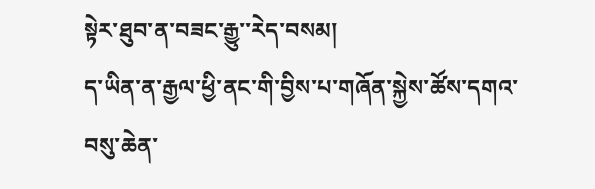སྟེར་ཐུབ་ན་བཟང་རྒྱུ་་རེད་བསམ།
ད་ཡིན་ན་རྒྱལ་ཕྱི་ནང་གི་བྱིས་པ་གཞོན་སྐྱེས་ཚོས་དགའ་བསུ་ཆེན་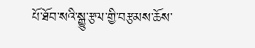པོ་ཐོབ་སའི་སྒྱུ་རྩལ་གྱི་བརྩམས་ཆོས་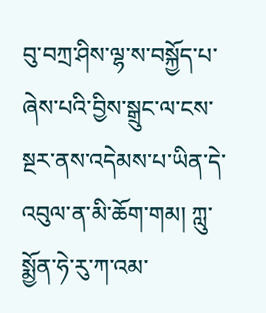བུ་བཀྲ་ཤིས་ལྷ་ས་བསྐྱོད་པ་ཞེས་པའི་བྱིས་སྒྲུང་ལ་ངས་སྔར་ནས་འདེམས་པ་ཡིན་དེ་འབུལ་ན་མི་ཆོག་གམ། ཀླུ་སྨྱོན་ཧེ་རུ་ཀ་འམ་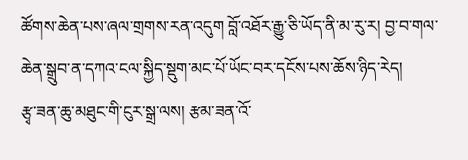ཚོགས་ཆེན་པས་ཞལ་གྲགས་རན་འདུག བློ་འཐོར་རྒྱུ་ཅི་ཡོད་ནི་མ་རུ་ར། བྱ་བ་གལ་ཆེན་སྒྲུབ་ན་དཀའ་ངལ་སྐྱིད་སྡུག་མང་པོ་ཡོང་བར་དངོས་པས་ཆོས་ཉིད་རེད།
རྩྭ་ཟན་ཆུ་མཐུང་གི་ངུར་སྒྲ་ལས། རྩམ་ཟན་འོ་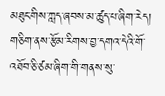མཐུང་གིས་ཀླད་ཞབས་མ་ཚུད་པ་ཞིག་རེད། གཅིག་ནས་རྩོམ་རིགས་བྱ་དགའ་དེའི་གོ་འཐོབ་ཅི་ཙམ་ཞིག་གི་གནས་སུ་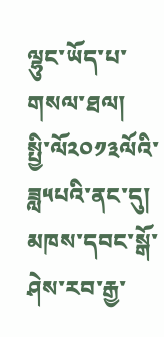ལྷུང་ཡོད་པ་གསལ་ཐལ།
སྤྱི་ལོ༢༠༡༣ལོའི་ཟླ༥པའི་ནང་དུ། མཁས་དབང་སྒོ་ཤེས་རབ་རྒྱ་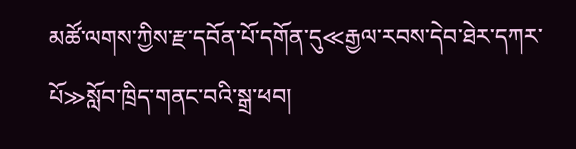མཚོ་ལགས་ཀྱིས་རྫ་དབོན་པོ་དགོན་དུ≪རྒྱལ་རབས་དེབ་ཐེར་དཀར་པོ≫སློབ་ཁྲིད་གནང་བའི་སྒྲ་ཕབ།